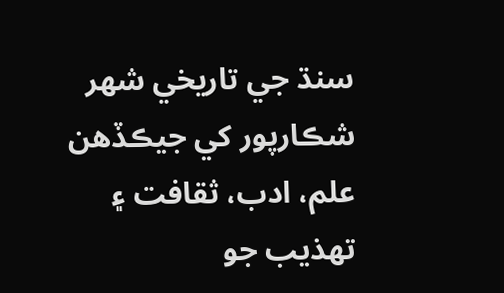سنڌ جي تاريخي شھر شڪارپور کي جيڪڏهن علم، ادب، ثقافت ۽ تھذيب جو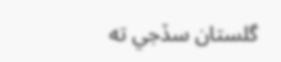گلستان سڏجي ته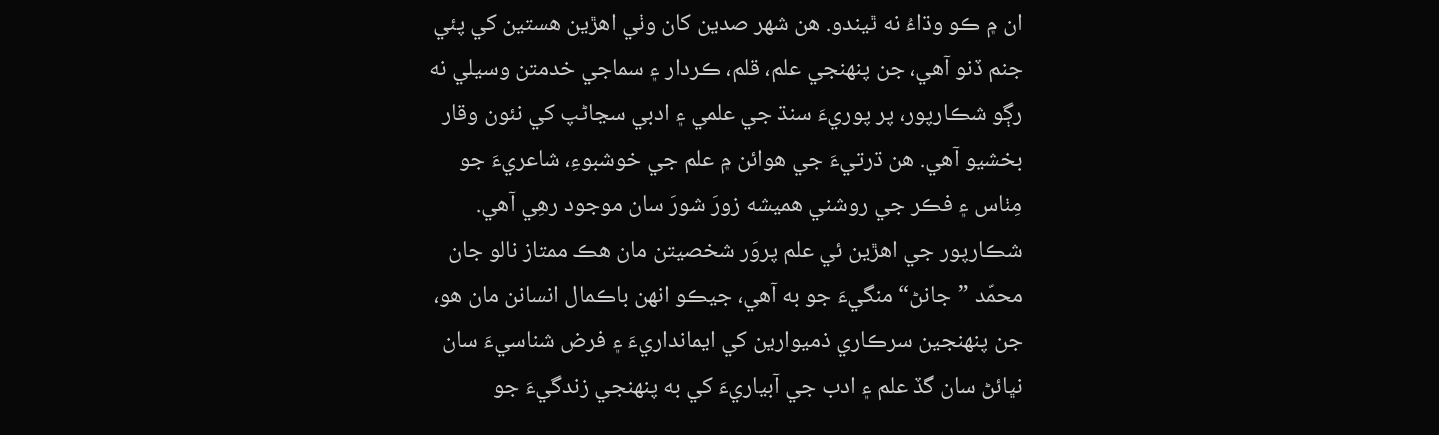ان ۾ ڪو وڌاءُ نه ٿيندو. هن شھر صدين کان وٺي اهڙين هستين کي پئي جنم ڏنو آهي، جن پنھنجي علم، قلم، ڪردار ۽ سماجي خدمتن وسيلي نه رڳو شڪارپور، پر پوريءَ سنڌ جي علمي ۽ ادبي سڃاڻپ کي نئون وقار بخشيو آهي. هن ڌرتيءَ جي هوائن ۾ علم جي خوشبوءِ، شاعريءَ جو مِٺاس ۽ فڪر جي روشني هميشه زورَ شورَ سان موجود رھِي آهي. شڪارپور جي اهڙين ئي علم پروَر شخصيتن مان هڪ ممتاز نالو جان محمّد ”جانڻ“ منگيءَ جو به آهي، جيڪو انهن باڪمال انسانن مان هو، جن پنھنجين سرڪاري ذميوارين کي ايمانداريءَ ۽ فرض شناسيءَ سان نڀائڻ سان گڏ علم ۽ ادب جي آبياريءَ کي به پنھنجي زندگيءَ جو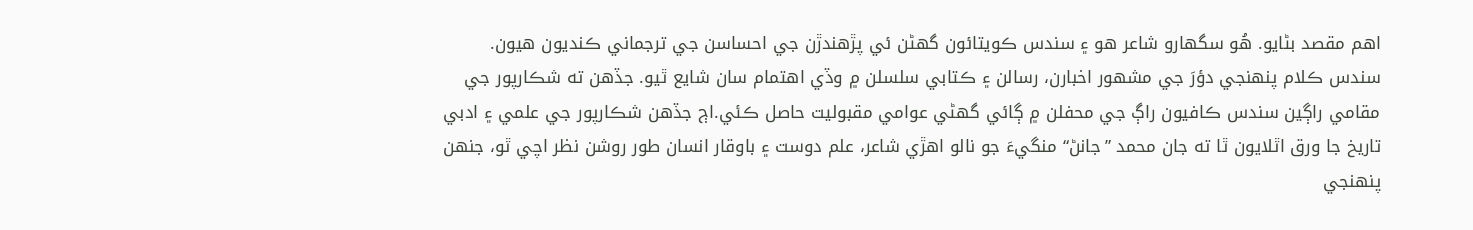اهم مقصد بڻايو. هُو سگهارو شاعر هو ۽ سندس ڪويتائون گهڻن ئي پڙهندڙن جي احساسن جي ترجماني ڪنديون هيون. سندس ڪلام پنھنجي دؤرَ جي مشھور اخبارن، رسالن ۽ ڪتابي سلسلن ۾ وڏي اهتمام سان شايع ٿيو. جڏهن ته شڪارپور جي مقامي راڳين سندس ڪافيون راڳ جي محفلن ۾ ڳائي گهڻي عوامي مقبوليت حاصل ڪئي.اڄ جڏهن شڪارپور جي علمي ۽ ادبي تاريخ جا ورق اٿلايون ٿا ته جان محمد ”جانڻ“ منگيءَ جو نالو اهڙي شاعر، علم دوست ۽ باوقار انسان طور روشن نظر اچي ٿو، جنھن پنھنجي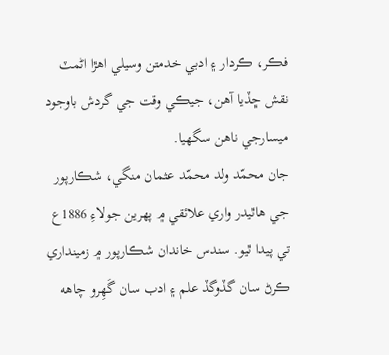فڪر، ڪردار ۽ ادبي خدمتن وسيلي اهڙا اڻمٽ نقش ڇڏيا آهن، جيڪي وقت جي گردش باوجود ميسارجي ناهن سگهيا.
جان محمّد ولد محمّد عثمان منگي، شڪارپور جي هاٿيدر واري علائقي ۾ پھرين جولاءِ 1886ع تي پيدا ٿيو. سندس خاندان شڪارپور ۾ زمينداري ڪرڻ سان گڏوگڏ علم ۽ ادب سان گَھِرو چاهه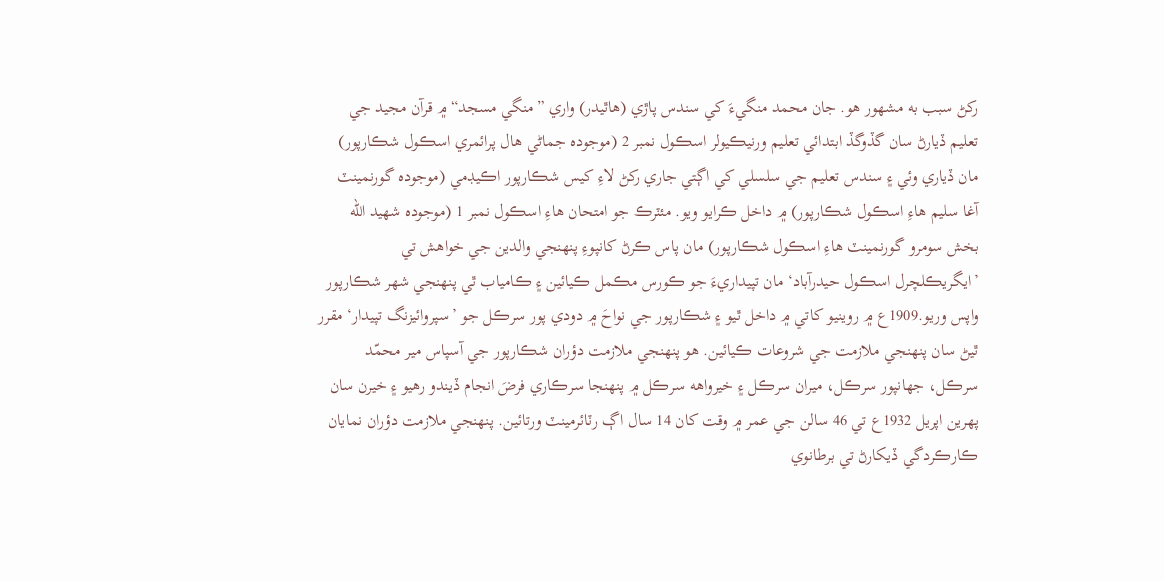رکڻ سبب به مشھور هو. جان محمد منگيءَ کي سندس پاڙي (هاٿيدر) واري ”منگي مسجد“ ۾ قرآن مجيد جي تعليم ڏيارڻ سان گڏوگڏ ابتدائي تعليم ورنيڪيولر اسڪول نمبر 2 (موجوده جماڻي هال پرائمري اسڪول شڪارپور) مان ڏياري وئي ۽ سندس تعليم جي سلسلي کي اڳتي جاري رکڻ لاءِ کيس شڪارپور اڪيڊمي (موجوده گورنمينٽ آغا سليم هاءِ اسڪول شڪارپور) ۾ داخل ڪرايو ويو. مئٽرڪ جو امتحان هاءِ اسڪول نمبر 1 (موجوده شھيد الله بخش سومرو گورنمينٽ هاءِ اسڪول شڪارپور) مان پاس ڪرڻ کانپوءِ پنھنجي والدين جي خواهش تي ’ايگريڪلچرل اسڪول حيدرآباد‘ مان تپيداريءَ جو ڪورس مڪمل ڪيائين ۽ ڪامياب ٿي پنھنجي شھر شڪارپور واپس وريو.1909ع ۾ روينيو کاتي ۾ داخل ٿيو ۽ شڪارپور جي نواحَ ۾ دودي پور سرڪل جو ’سپروائيزنگ تپيدار‘ مقرر ٿيڻ سان پنھنجي ملازمت جي شروعات ڪيائين. هو پنھنجي ملازمت دؤران شڪارپور جي آسپاس مير محمّد سرڪل، جھانپور سرڪل، ميران سرڪل ۽ خيرواهه سرڪل ۾ پنھنجا سرڪاري فرضَ انجام ڏيندو رهيو ۽ خيرن سان پھرين اپريل 1932ع تي 46 سالن جي عمر ۾ وقت کان 14 سال اڳ رٽائرمينٽ ورتائين. پنھنجي ملازمت دؤران نمايان ڪارڪردگي ڏيکارڻ تي برطانوي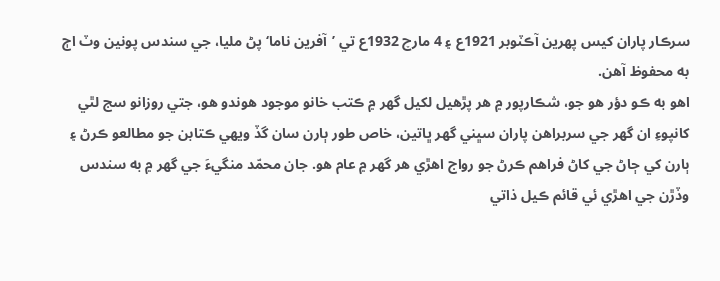سرڪار پاران کيس پھرين آڪٽوبر 1921ع ۽ 4 مارچ 1932ع تي ’آفرين ناما‘ پڻ مليا، جي سندس پونين وٽ اڄ به محفوظ آهن.
اهو به ڪو دؤر هو جو، شڪارپور ۾ هر پڙهيل لکيل گهر ۾ ڪتب خانو موجود هوندو هو، جتي روزانو سج لٿي کانپوءِ ان گهر جي سربراھن پاران سڀني گهر ڀاتين، خاص طور ٻارن سان گڏ ويھي ڪتابن جو مطالعو ڪرڻ ۽ ٻارن کي ڄاڻ جي کاڻ فراهم ڪرڻ جو رواج اھڙي هر گهر ۾ عام هو. جان محمّد منگيءَ جي گهر ۾ به سندس وڏڙن جي اهڙي ئي قائم ڪيل ذاتي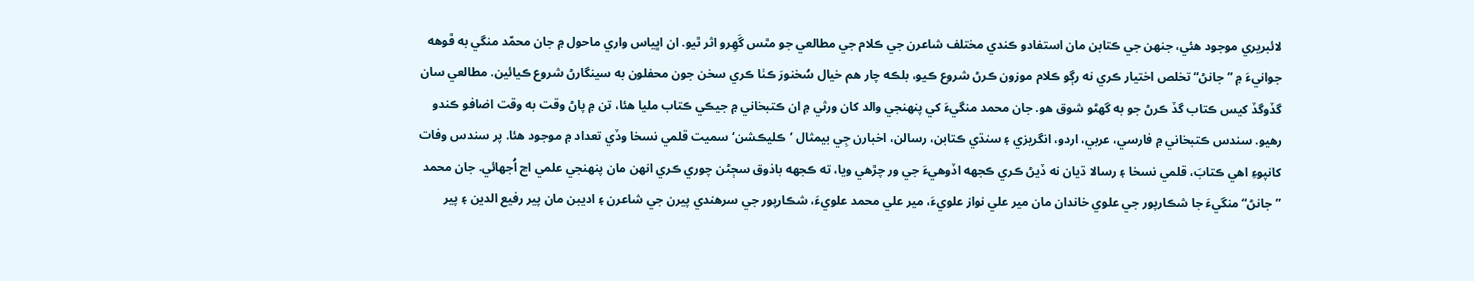لائبريري موجود هئي، جنھن جي ڪتابن مان استفادو ڪندي مختلف شاعرن جي ڪلام جي مطالعي جو مٿس گَھِرو اثر ٿيو. ان اڀياس واري ماحول ۾ جان محمّد منگي به ڦوهه جوانيءَ ۾ ”جانڻ“ تخلص اختيار ڪري نه رڳو ڪلام موزون ڪرڻ شروع ڪيو، بلڪه چار هم خيال سُخنورَ ڪٺا ڪري سخن جون محفلون به سينگارڻ شروع ڪيائين. مطالعي سان گڏوگڏ کيس ڪتاب گڏ ڪرڻ جو به گهڻو شوق ھو. جان محمد منگيءَ کي پنھنجي والد کان ورثي ۾ ان ڪتبخاني ۾ جيڪي ڪتاب مليا ھئا، تن ۾ پاڻ وقت به وقت اضافو ڪندو رھيو. سندس ڪتبخاني ۾ فارسي، عربي، اردو، انگريزي ۽ سنڌي ڪتابن، رسالن، اخبارن جِي بيمثال ’ڪليڪشن‘ سميت قلمي نسخا وڏي تعداد ۾ موجود ھئا. پر سندس وفات کانپوءِ اهي ڪتابَ، قلمي نسخا ۽ رسالا ڌيان نه ڏيڻ ڪري ڪجهه اڏوھيءَ جي ور چڙهي ويا، ته ڪجهه باذوق سڄڻن چوري ڪري انهن مان پنھنجي علمي اڃ اُجهائي. جان محمد ”جانڻ“ منگيءَ جا شڪارپور جي علوي خاندان مان مير علي نواز علويءَ، مير علي محمد علويءَ، شڪارپور جي سرهندي پيرن جي شاعرن ۽ اديبن مان پير رفيع الدين ۽ پير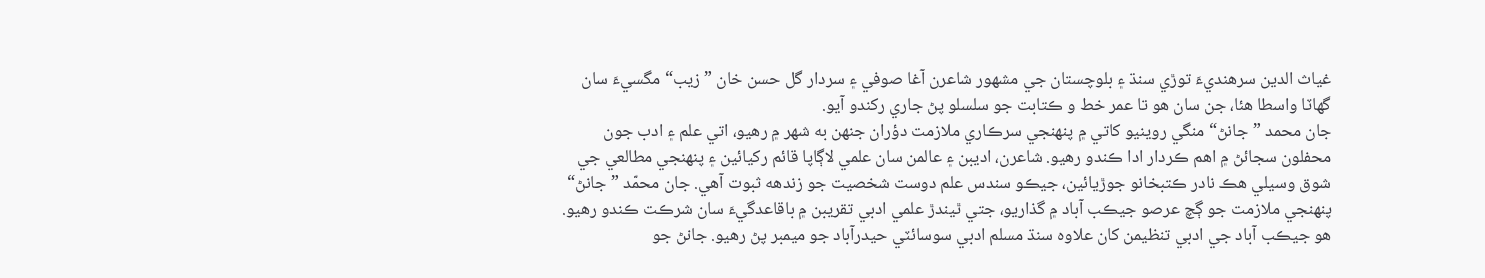غياث الدين سرهنديءَ توڙي سنڌ ۽ بلوچستان جي مشھور شاعرن آغا صوفي ۽ سردار گل حسن خان ”زيب“ مگسيءَ سان گهاٽا واسطا هئا، جن سان هو تا عمر خط و ڪتابت جو سلسلو پڻ جاري رکندو آيو.
جان محمد ”جانڻ“ منگي روينيو کاتي ۾ پنھنجي سرڪاري ملازمت دؤران جنھن به شھر ۾ رهيو، اتي علم ۽ ادب جون محفلون سجائڻ ۾ اهم ڪردار ادا ڪندو رھيو. شاعرن، اديبن ۽ عالمن سان علمي لاڳاپا قائم رکيائين ۽ پنھنجي مطالعي جي شوق وسيلي هڪ نادر ڪتبخانو جوڙيائين، جيڪو سندس علم دوست شخصيت جو زندهه ثبوت آهي. جان محمّد ”جانڻ“ پنھنجي ملازمت جو ڳچ عرصو جيڪب آباد ۾ گذاريو، جتي ٿيندڙ علمي ادبي تقريبن ۾ باقاعدگيءَ سان شرڪت ڪندو رهيو. هو جيڪب آباد جي ادبي تنظيمن کان علاوه سنڌ مسلم ادبي سوسائٽي حيدرآباد جو ميمبر پڻ رهيو. جانڻ جو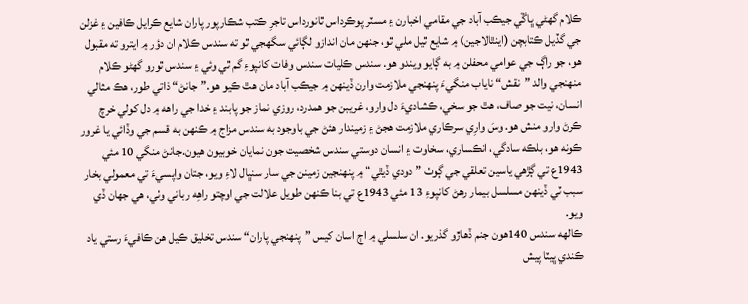ڪلام گهڻي ڀاڱي جيڪب آباد جي مقامي اخبارن ۽ مسٽر پوڪرداس ٿانورداس تاجرِ ڪتب شڪارپور پاران شايع ڪرايل ڪافين ۽ غزلن جي گڏيل ڪتابچن (اينٿالاجين) ۾ شايع ٿيل ملي ٿو، جنھن مان اندازو لڳائي سگهجي ٿو ته سندس ڪلام ان دؤر ۾ ايترو ته مقبول هو، جو راڳ جي عوامي محفلن ۾ به ڳايو ويندو هو. سندس ڪليات سندس وفات کانپوءِ گم ٿي وئي ۽ سندس ٿورو گهڻو ڪلام منھنجي والد ”نقش“ ناياب منگيءَ پنھنجي ملازمت وارن ڏينھن ۾ جيڪب آباد مان هٿ ڪيو ھو.”جانڻ“ ذاتي طور، هڪ مثالي انسان، نيت جو صاف، هٿ جو سخي، ڪشاديءَ دل وارو، غريبن جو همدرد، روزي نماز جو پابند ۽ خدا جي راهه ۾ دل کولي خرچ ڪرڻ وارو منش هو. وسَ وارِي سرڪاري ملازمت ھجڻ ۽ زميندار ھئڻ جي باوجود به سندس مزاج ۾ ڪنھن به قسم جي وڏائي يا غرور ڪونه هو، بلڪه سادگي، انڪساري، سخاوت ۽ انسان دوستي سندس شخصيت جون نمايان خوبيون هيون.جانڻ منگي 10 مئي 1943ع تي ڳڙهي ياسين تعلقي جي ڳوٺ ”دودي ڏيٿي“ ۾ پنھنجين زمينن جي سار سنڀال لاءِ ويو، جتان واپسيءَ تي معمولي بخار سبب ٽي ڏينھن مسلسل بيمار رهڻ کانپوءِ 13 مئي 1943ع تي بنا ڪنھن طويل علالت جي اوچتو راھِه رباني وٺي، هي جھان ڏي ويو.
ڪالهه سندس 140ھون جنم ڏھاڙو گذريو. ان سلسلي ۾ اڄ اسان کيس ”پنھنجي پاران“ سندس تخليق ڪيل هن ڪافيءَ رستي ياد ڪندي ڀيٽا پيش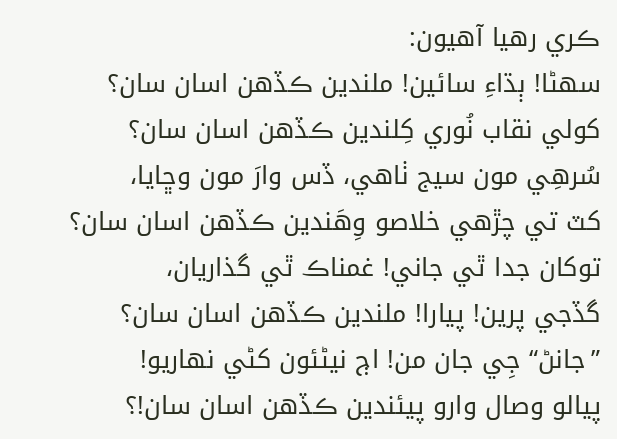ڪري رھيا آهيون:
سھڻا! ٻڌاءِ سائين! ملندين ڪڏهن اسان سان؟
کولي نقاب نُوري کِلندين ڪڏهن اسان سان؟
سُرهِي مون سيج ٺاهي، ڏس وارَ مون وڇايا،
کٽ تي چڙهي خلاصو وِهَندين ڪڏهن اسان سان؟
توکان جدا ٿي جاني! غمناڪ ٿي گذاريان،
گڏجي پرين! پيارا! ملندين ڪڏهن اسان سان؟
”جانڻ“ جِي جان من! اڄ نيڻئون کڻي نھاريو!
پيالو وصال وارو پيئندين ڪڏهن اسان سان!؟